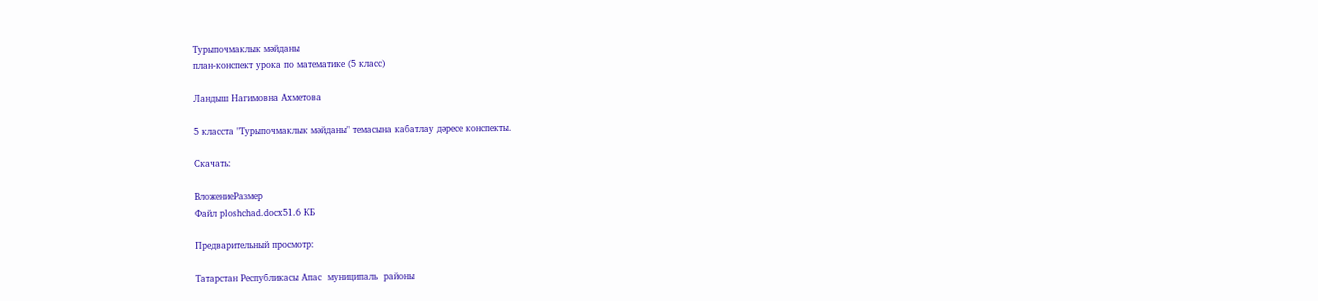Турыпочмаклык мәйданы
план-конспект урока по математике (5 класс)

Ландыш Нагимовна Ахметова

5 класста "Турыпочмаклык мәйданы" темасына кабатлау дәресе конспекты.

Скачать:

ВложениеРазмер
Файл ploshchad.docx51.6 КБ

Предварительный просмотр:

Татарстан Республикасы Апас  муниципаль  районы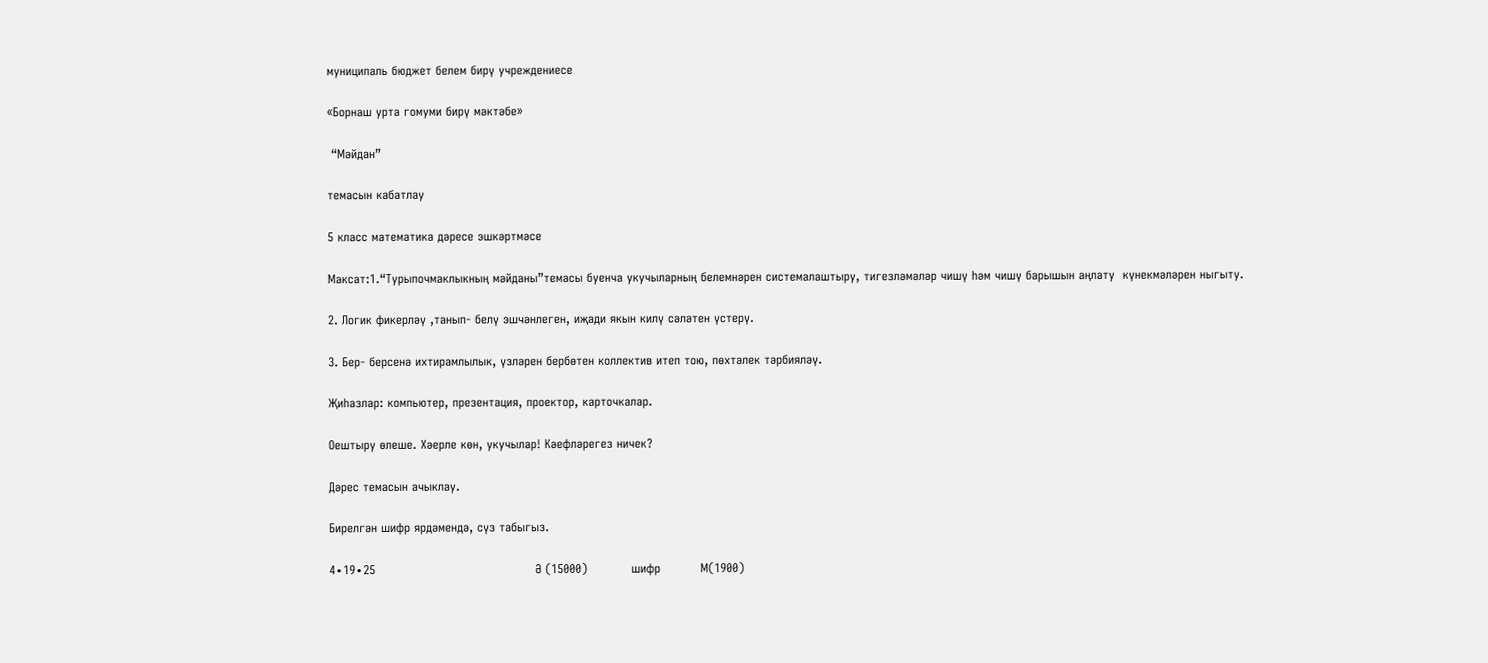муниципаль бюджет белем бирү учреждениесе

«Борнаш урта гомуми бирү мәктәбе»

 “Мәйдан”

темасын кабатлау

5 класс математика дәресе эшкәртмәсе

Максат:1.“Турыпочмаклыкның мәйданы”темасы буенча укучыларның белемнәрен системалаштыру, тигезләмәләр чишү һәм чишү барышын аңлату  күнекмәләрен ныгыту.

2. Логик фикерләү ,танып- белү эшчәнлеген, иҗади якын килү сәләтен үстерү.

3. Бер- берсенә ихтирамлылык, үзләрен бербөтен коллектив итеп тою, пөхтәлек тәрбияләү.

Җиһазлар: компьютер, презентация, проектор, карточкалар.

Оештыру өлеше. Хәерле көн, укучылар! Кәефләрегез ничек?

Дәрес темасын ачыклау.

Бирелгән шифр ярдәмендә, сүз табыгыз.

4∙19∙25                                        Ә (15000)           шифр          М(1900)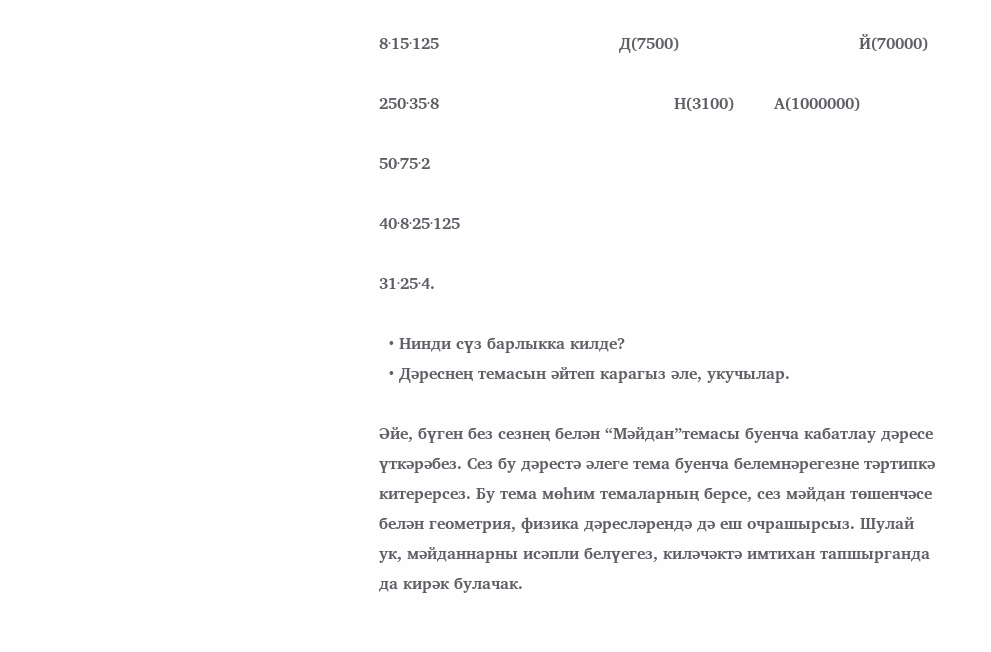8∙15∙125                                    Д(7500)                                    Й(70000)

250∙35∙8                                               Н(3100)        А(1000000)

50∙75∙2

40∙8∙25∙125

31∙25∙4.

  • Нинди сүз барлыкка килде?
  • Дәреснең темасын әйтеп карагыз әле, укучылар.

Әйе, бүген без сезнең белән “Мәйдан”темасы буенча кабатлау дәресе үткәрәбез. Сез бу дәрестә әлеге тема буенча белемнәрегезне тәртипкә китерерсез. Бу тема мөһим темаларның берсе, сез мәйдан төшенчәсе белән геометрия, физика дәресләрендә дә еш очрашырсыз. Шулай ук, мәйданнарны исәпли белүегез, киләчәктә имтихан тапшырганда да кирәк булачак.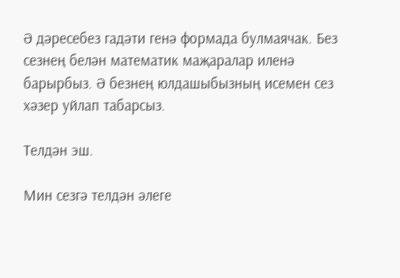Ә дәресебез гадәти генә формада булмаячак. Без сезнең белән математик маҗаралар иленә барырбыз. Ә безнең юлдашыбызның исемен сез хәзер уйлап табарсыз.

Телдән эш.

Мин сезгә телдән әлеге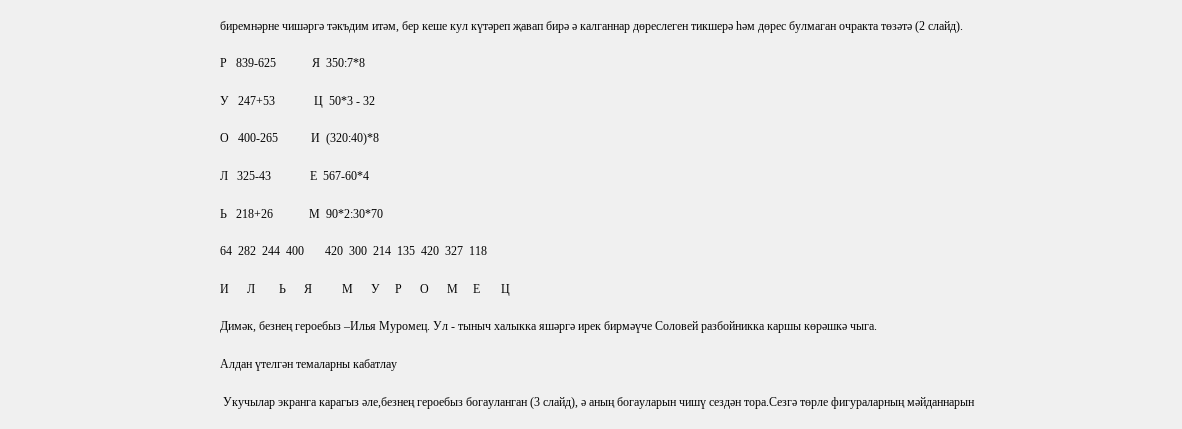биремнәрне чишәргә тәкъдим итәм, бер кеше кул күтәреп җавап бирә ә калганнар дөреслеген тикшерә һәм дөрес булмаган очракта төзәтә (2 слайд).

Р   839-625            Я  350:7*8

У   247+53             Ц  50*3 - 32

О   400-265           И  (320:40)*8

Л   325-43             Е  567-60*4

Ь   218+26            М  90*2:30*70

64  282  244  400       420  300  214  135  420  327  118

И      Л        Ь      Я          М      У     Р      О      М     Е       Ц

Димәк, безнең героебыз –Илья Муромец. Ул - тыныч халыкка яшәргә ирек бирмәүче Соловей разбойникка каршы көрәшкә чыга.

Алдан үтелгән темаларны кабатлау

 Укучылар экранга карагыз әле,безнең героебыз богауланган (3 слайд), ә аның богауларын чишү сездән тора.Сезгә төрле фигураларның мәйданнарын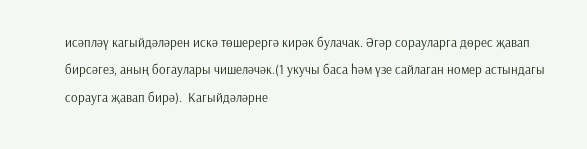исәпләү кагыйдәләрен искә төшерергә кирәк булачак. Әгәр сорауларга дөрес җавап бирсәгез, аның богаулары чишеләчәк.(1 укучы баса һәм үзе сайлаган номер астындагы сорауга җавап бирә).  Кагыйдәләрне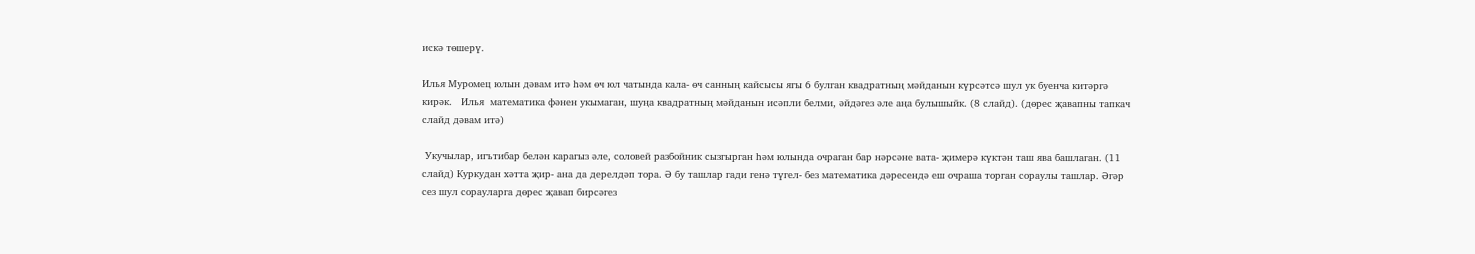искә төшерү.

Илья Муромец юлын дәвам итә һәм өч юл чатында кала- өч санның кайсысы ягы 6 булган квадратның мәйданын күрсәтсә шул ук буенча китәргә кирәк.   Илья  математика фәнен укымаган, шуңа квадратның мәйданын исәпли белми, әйдәгез әле аңа булышыйк. (8 слайд). (дөрес җавапны тапкач слайд дәвам итә)

 Укучылар, игътибар белән карагыз әле, соловей разбойник сызгырган һәм юлында очраган бар нәрсәне вата- җимерә күктән таш ява башлаган. (11 слайд) Куркудан хәтта җир- ана да дерелдәп тора. Ә бу ташлар гади генә түгел- без математика дәресендә еш очраша торган сораулы ташлар. Әгәр сез шул сорауларга дөрес җавап бирсәгез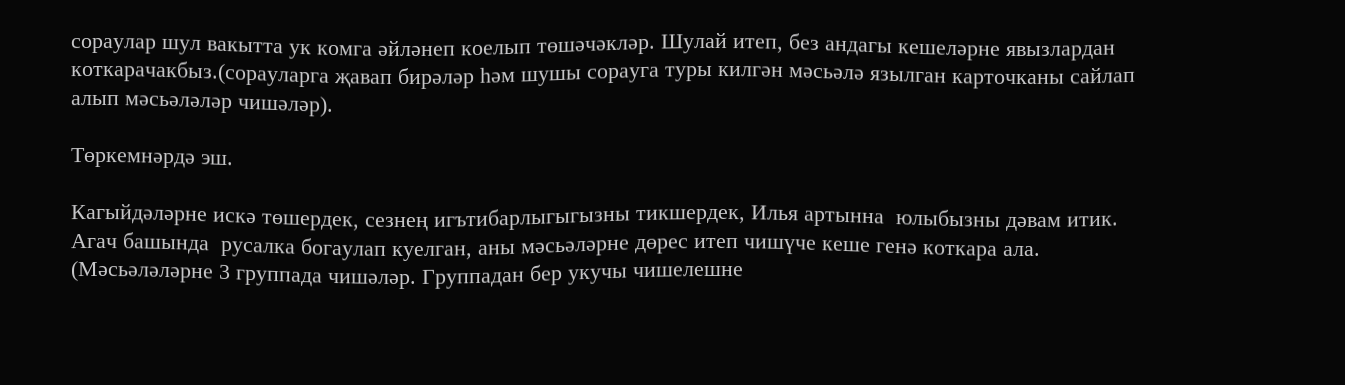сораулар шул вакытта ук комга әйләнеп коелып төшәчәкләр. Шулай итеп, без андагы кешеләрне явызлардан коткарачакбыз.(сорауларга җавап бирәләр һәм шушы сорауга туры килгән мәсьәлә язылган карточканы сайлап алып мәсьәләләр чишәләр).

Төркемнәрдә эш.

Кагыйдәләрне искә төшердек, сезнең игътибарлыгыгызны тикшердек, Илья артынна  юлыбызны дәвам итик. Агач башында  русалка богаулап куелган, аны мәсьәләрне дөрес итеп чишүче кеше генә коткара ала. (Мәсьәләләрне 3 группада чишәләр. Группадан бер укучы чишелешне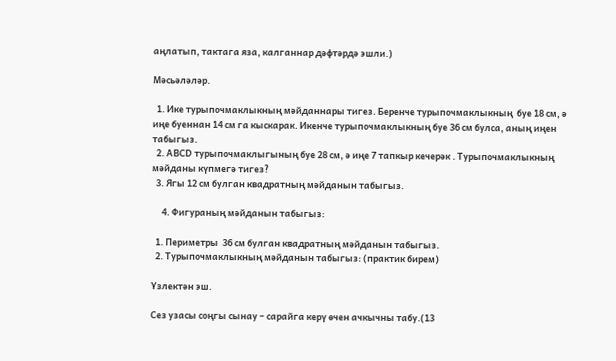аңлатып, тактага яза, калганнар дәфтәрдә эшли.)

Мәсьәләләр.

  1. Ике турыпочмаклыкның мәйданнары тигез. Беренче турыпочмаклыкның  буе 18 см, ә иңе буеннан 14 см га кыскарак. Икенче турыпочмаклыкның буе 36 см булса, аның иңен табыгыз.
  2. АВСD турыпочмаклыгының буе 28 см, ә иңе 7 тапкыр кечерәк . Турыпочмаклыкның мәйданы күпмегә тигез?
  3. Ягы 12 см булган квадратның мәйданын табыгыз.

     4. Фигураның мәйданын табыгыз:

  1. Периметры  36 см булган квадратның мәйданын табыгыз.
  2. Турыпочмаклыкның мәйданын табыгыз: (практик бирем)

Үзлектән эш.

Сез узасы соңгы сынау – сарайга керү өчен ачкычны табу.(13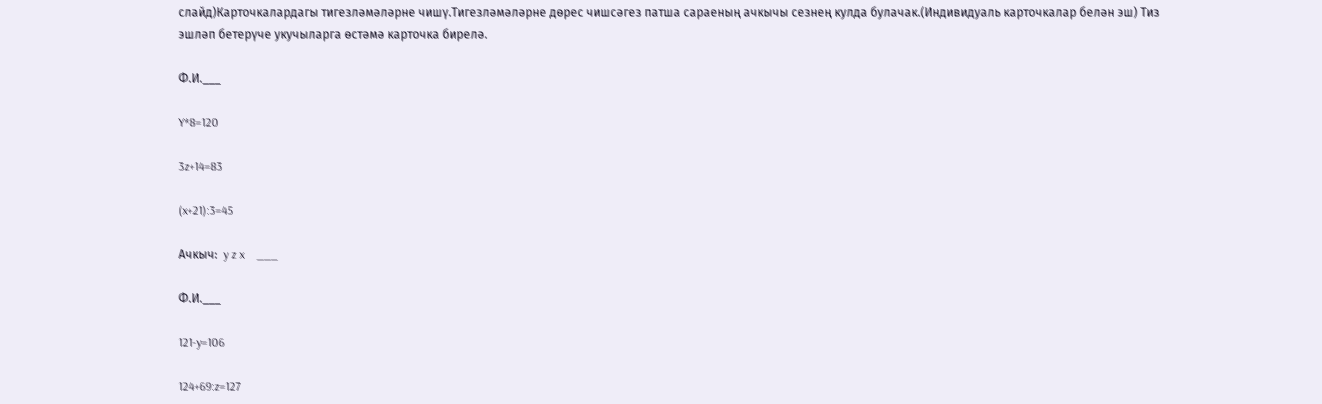слайд)Карточкалардагы тигезләмәләрне чишү.Тигезләмәләрне дөрес чишсәгез патша сараеның ачкычы сезнең кулда булачак.(Индивидуаль карточкалар белән эш) Тиз эшләп бетерүче укучыларга өстәмә карточка бирелә.

Ф.И.___

Y*8=120

3z+14=83

(x+21):3=45

Ачкыч:  y z x    ___

Ф.И.___

121-y=106

124+69:z=127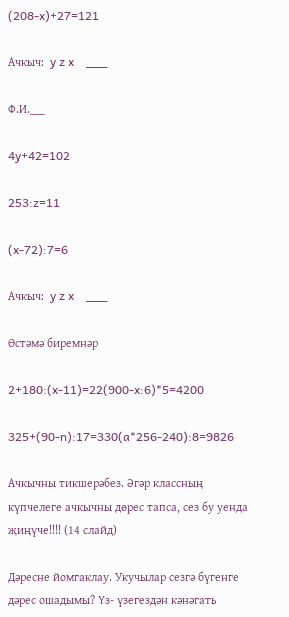(208-x)+27=121

Ачкыч:  y z x    ___

Ф.И.___

4y+42=102

253:z=11

(x-72):7=6

Ачкыч:  y z x    ___

Өстәмә биремнәр

2+180:(x-11)=22(900-x:6)*5=4200

325+(90-n):17=330(a*256-240):8=9826

Ачкычны тикшерәбез. Әгәр классның күпчелеге ачкычны дөрес тапса, сез бу уенда җиңүче!!!! (14 слайд)

Дәресне йомгаклау. Укучылар сезгә бүгенге дәрес ошадымы? Үз- үзегездән кәнәгать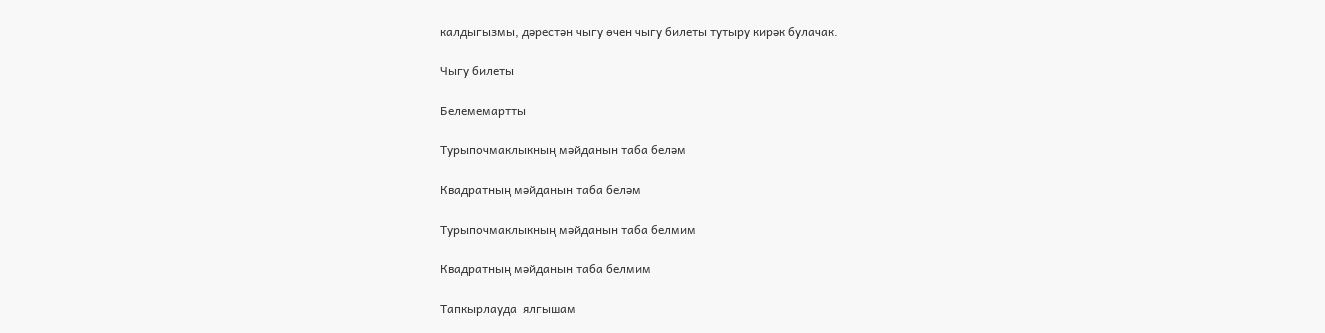калдыгызмы, дәрестән чыгу өчен чыгу билеты тутыру кирәк булачак.

Чыгу билеты

Белемемартты

Турыпочмаклыкның мәйданын таба беләм

Квадратның мәйданын таба беләм

Турыпочмаклыкның мәйданын таба белмим

Квадратның мәйданын таба белмим

Тапкырлауда  ялгышам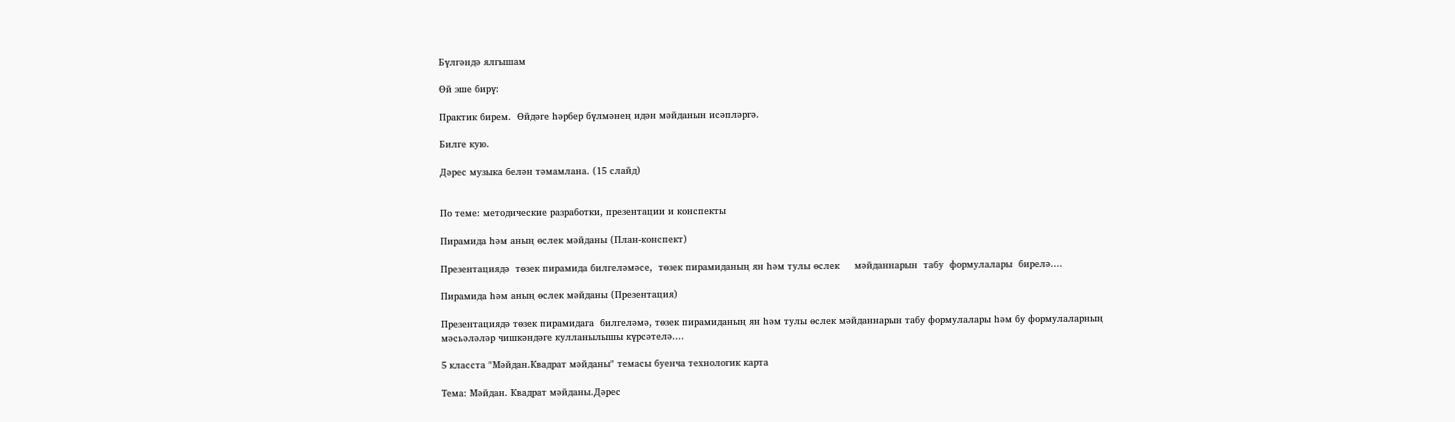Бүлгәндә ялгышам

Өй эше бирү:

Практик бирем.  Өйдәге һәрбер бүлмәнең идән мәйданын исәпләргә.

Билге кую.

Дәрес музыка белән тәмамлана. (15 слайд)


По теме: методические разработки, презентации и конспекты

Пирамида һәм аның өслек мәйданы (План-конспект)

Презентациядә  төзек пирамида билгеләмәсе,  төзек пирамиданың ян һәм тулы өслек     мәйданнарын  табу  формулалары  бирелә....

Пирамида һәм аның өслек мәйданы (Презентация)

Презентациядә төзек пирамидага  билгеләмә, төзек пирамиданың ян һәм тулы өслек мәйданнарын табу формулалары һәм бу формулаларның мәсьәләләр чишкәндәге кулланылышы күрсәтелә....

5 класста "Мәйдан.Квадрат мәйданы" темасы буенча технологик карта

Тема: Мәйдан. Квадрат мәйданы.Дәрес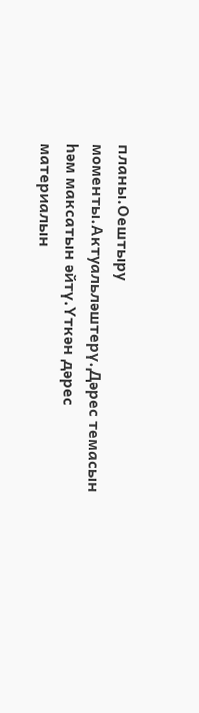планы.Оештыру моменты.Актуальләштерү.Дәрес темасын һәм максатын әйтү.Үткән дәрес материалын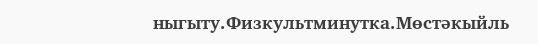ныгыту.Физкультминутка.Мөстәкыйль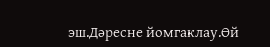эш.Дәресне йомгаклау.Өй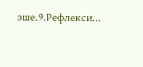эше.9.Рефлекси...